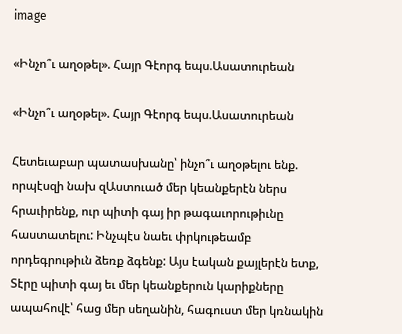image

«Ինչո՞ւ աղօթել». Հայր Գէորգ եպս.Ասատուրեան

«Ինչո՞ւ աղօթել». Հայր Գէորգ եպս.Ասատուրեան

Հետեւաբար պատասխանը՝ ինչո՞ւ աղօթելու ենք. որպէսզի նախ զԱստուած մեր կեանքերէն ներս հրաւիրենք, ուր պիտի գայ իր թագաւորութիւնը հաստատելու: Ինչպէս նաեւ փրկութեամբ որդեգրութիւն ձեռք ձգենք: Այս էական քայլերէն ետք, Տէրը պիտի գայ եւ մեր կեանքերուն կարիքները ապահովէ՝ հաց մեր սեղանին, հագուստ մեր կռնակին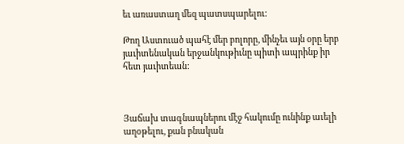եւ առաստաղ մեզ պատսպարելու:

Թող Աստուած պահէ մեր բոլորը, մինչեւ այն օրը երբ յաւիտենական երջանկութիւնը պիտի ապրինք իր հետ յաւիտեան:



Յաճախ տագնապներու մէջ հակումը ունինք աւելի աղօթելու, քան բնական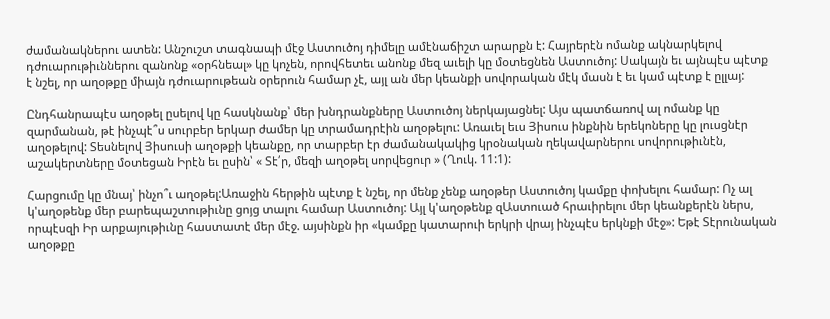ժամանակներու ատեն: Անշուշտ տագնապի մէջ Աստուծոյ դիմելը ամէնաճիշտ արարքն է: Հայրերէն ոմանք ակնարկելով դժուարութիւններու զանոնք «օրհնեալ» կը կոչեն, որովհետեւ անոնք մեզ աւելի կը մօտեցնեն Աստուծոյ: Սակայն եւ այնպէս պէտք է նշել, որ աղօթքը միայն դժուարութեան օրերուն համար չէ, այլ ան մեր կեանքի սովորական մէկ մասն է եւ կամ պէտք է ըլլայ:

Ընդհանրապէս աղօթել ըսելով կը հասկնանք՝ մեր խնդրանքները Աստուծոյ ներկայացնել: Այս պատճառով ալ ոմանք կը զարմանան, թէ ինչպէ՞ս սուրբեր երկար ժամեր կը տրամադրէին աղօթելու: Առաւել եւս Յիսուս ինքնին երեկոները կը լուսցնէր աղօթելով: Տեսնելով Յիսուսի աղօթքի կեանքը, որ տարբեր էր ժամանակակից կրօնական ղեկավարներու սովորութիւնէն, աշակերտները մօտեցան Իրէն եւ ըսին՝ « Տէ՛ր, մեզի աղօթել սորվեցուր » (Ղուկ. 11:1):

Հարցումը կը մնայ՝ ինչո՞ւ աղօթել:Առաջին հերթին պէտք է նշել, որ մենք չենք աղօթեր Աստուծոյ կամքը փոխելու համար: Ոչ ալ կ'աղօթենք մեր բարեպաշտութիւնը ցոյց տալու համար Աստուծոյ: Այլ կ'աղօթենք զԱստուած հրաւիրելու մեր կեանքերէն ներս, որպէսզի Իր արքայութիւնը հաստատէ մեր մէջ. այսինքն իր «կամքը կատարուի երկրի վրայ ինչպէս երկնքի մէջ»: Եթէ Տէրունական աղօթքը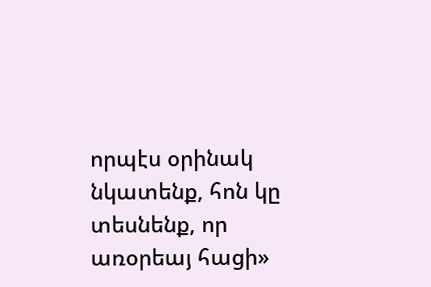որպէս օրինակ նկատենք, հոն կը տեսնենք, որ առօրեայ հացի»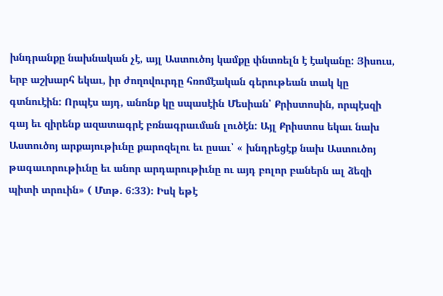խնդրանքը նախնական չէ, այլ Աստուծոյ կամքը փնտռելն է էականը: Յիսուս, երբ աշխարհ եկաւ, իր ժողովուրդը հռոմէական գերութեան տակ կը գտնուէին: Որպէս այդ, անոնք կը սպասէին Մեսիան՝ Քրիստոսին, որպէսզի գայ եւ զիրենք ազատագրէ բռնագրաւման լուծէն: Այլ Քրիստոս եկաւ նախ Աստուծոյ արքայութիւնը քարոզելու եւ ըսաւ՝ « խնդրեցէք նախ Աստուծոյ թագաւորութիւնը եւ անոր արդարութիւնը ու այդ բոլոր բաներն ալ ձեզի պիտի տրուին» ( Մտթ. 6:33)։ Իսկ եթէ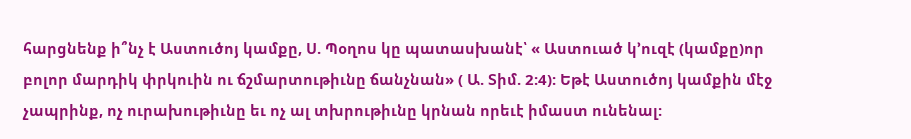հարցնենք ի՞նչ է Աստուծոյ կամքը, Ս. Պօղոս կը պատասխանէ՝ « Աստուած կ՚ուզէ (կամքը)որ բոլոր մարդիկ փրկուին ու ճշմարտութիւնը ճանչնան» ( Ա. Տիմ. 2:4): Եթէ Աստուծոյ կամքին մէջ չապրինք, ոչ ուրախութիւնը եւ ոչ ալ տխրութիւնը կրնան որեւէ իմաստ ունենալ: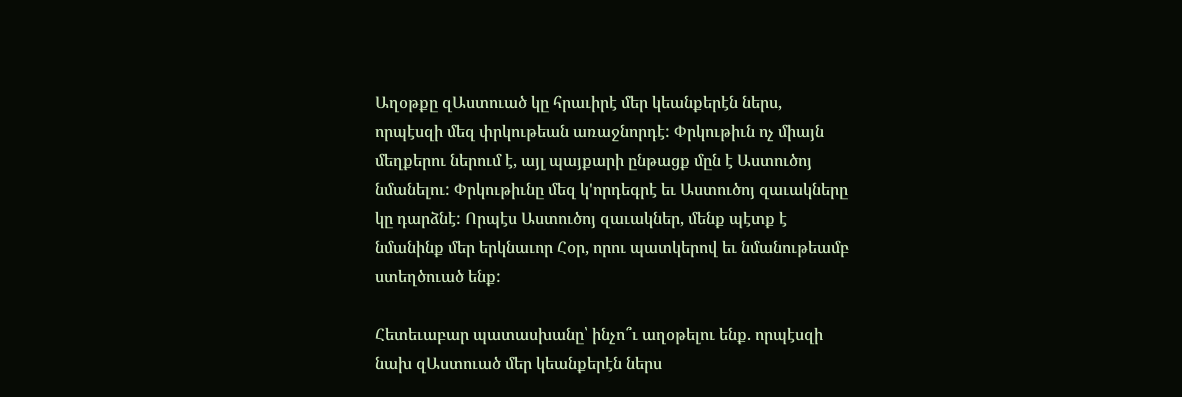Աղօթքը զԱստուած կը հրաւիրէ մեր կեանքերէն ներս, որպէսզի մեզ փրկութեան առաջնորդէ: Փրկութիւն ոչ միայն մեղքերու ներում է, այլ պայքարի ընթացք մըն է Աստուծոյ նմանելու: Փրկութիւնը մեզ կ'որդեգրէ եւ Աստուծոյ զաւակները կը դարձնէ: Որպէս Աստուծոյ զաւակներ, մենք պէտք է նմանինք մեր երկնաւոր Հօր, որու պատկերով եւ նմանութեամբ ստեղծուած ենք:

Հետեւաբար պատասխանը՝ ինչո՞ւ աղօթելու ենք. որպէսզի նախ զԱստուած մեր կեանքերէն ներս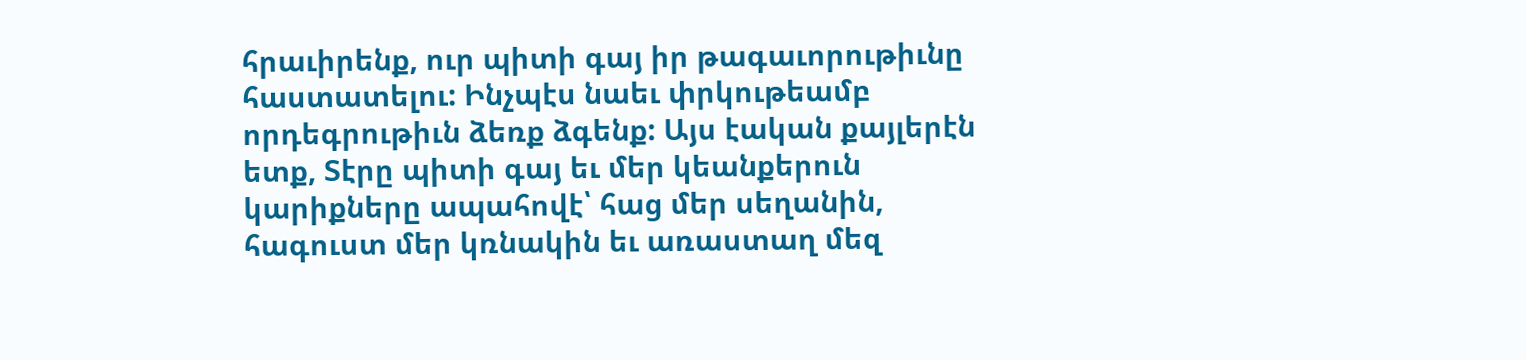հրաւիրենք, ուր պիտի գայ իր թագաւորութիւնը հաստատելու: Ինչպէս նաեւ փրկութեամբ որդեգրութիւն ձեռք ձգենք: Այս էական քայլերէն ետք, Տէրը պիտի գայ եւ մեր կեանքերուն կարիքները ապահովէ՝ հաց մեր սեղանին, հագուստ մեր կռնակին եւ առաստաղ մեզ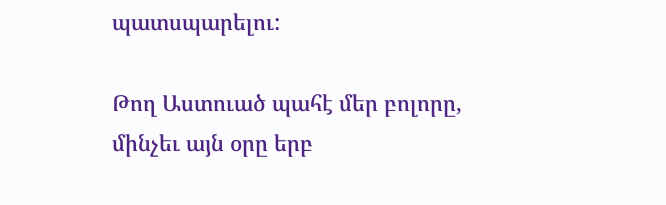պատսպարելու:

Թող Աստուած պահէ մեր բոլորը, մինչեւ այն օրը երբ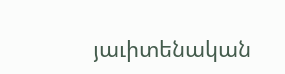յաւիտենական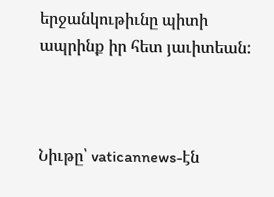երջանկութիւնը պիտի ապրինք իր հետ յաւիտեան:



Նիւթը՝ vaticannews-էն